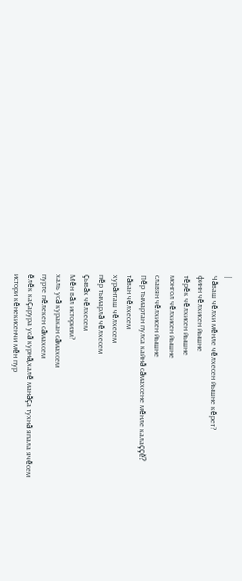|
Чăваш чĕлхи мĕнле чĕлхесен йышне кĕрет?
финн чĕлхисен йышне
тĕрĕк чĕлхисен йышне
монгол чĕлхисен йышне
славян чĕлхисен йышне
Пĕр тымартан пулса кайнă сăмахсене мĕнле калаççĕ?
тăван чĕлхесем
хурăнташ чĕлхесем
пĕр тымарлă чĕлхесем
çывăх чĕлхесем
Мĕн вăл историзм?
халь усă куракан сăмахсем
пурте пĕлекен сăмахсем
ĕлĕк каçарура усă курнă,халĕ манăçа тухнă япала ячĕсем
истори кĕнекисенчи мĕн пур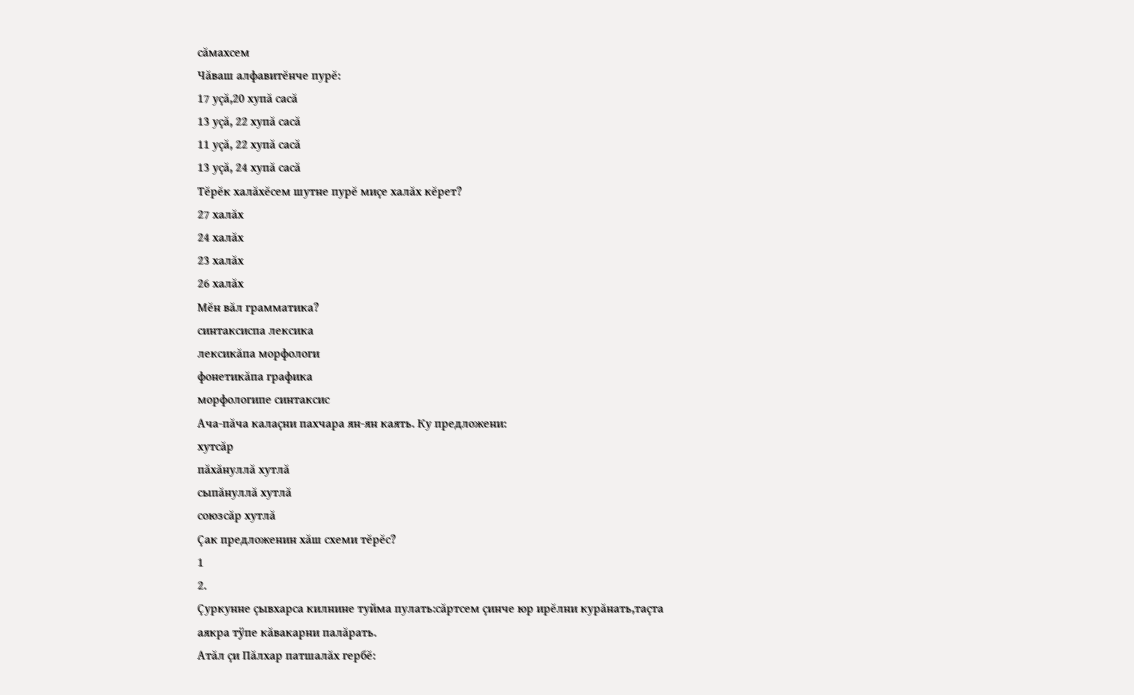сăмахсем
Чăваш алфавитĕнче пурĕ:
17 уçă,20 хупă сасă
13 уçă, 22 хупă сасă
11 уçă, 22 хупă сасă
13 уçă, 24 хупă сасă
Тĕрĕк халăхĕсем шутне пурĕ миçе халăх кĕрет?
27 халăх
24 халăх
23 халăх
26 халăх
Мĕн вăл грамматика?
синтаксиспа лексика
лексикăпа морфологи
фонетикăпа графика
морфологипе синтаксис
Ача-пăча калаçни пахчара ян-ян каять. Ку предложени:
хутсăр
пăхăнуллă хутлă
сыпăнуллă хутлă
союзсăр хутлă
Çак предложенин хăш схеми тĕрĕс?
1
2.
Çуркунне çывхарса килнине туйма пулать:сăртсем çинче юр ирĕлни курăнать,таçта аякра тÿпе кăвакарни палăрать.
Атăл çи Пăлхар патшалăх гербĕ: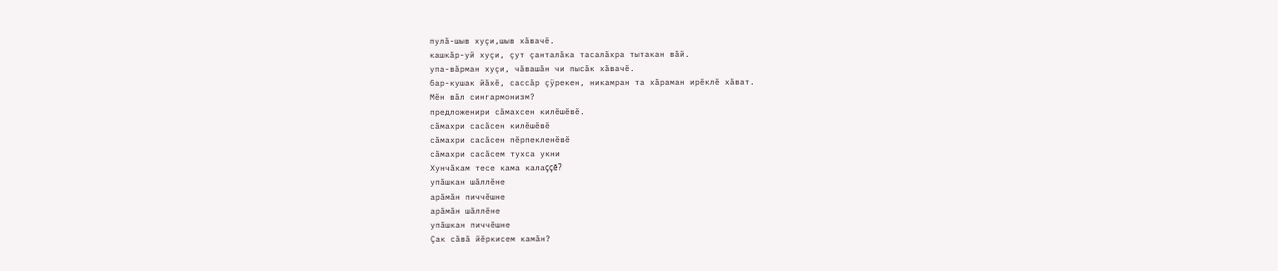пулă-шыв хуçи,шыв хăвачĕ.
кашкăр-уй хуçи, çут çанталăка тасалăхра тытакан вăй.
упа-вăрман хуçи, чăвашăн чи пысăк хăвачĕ.
бар-кушак йăхĕ, сассăр çÿрекен, никамран та хăраман ирĕклĕ хăват.
Мĕн вăл сингармонизм?
предложенири сăмахсен килĕшĕвĕ.
сăмахри сасăсен килĕшĕвĕ
сăмахри сасăсен пĕрпекленĕвĕ
сăмахри сасăсем тухса укни
Хунчăкам тесе кама калаççĕ?
упăшкан шăллĕне
арăмăн пиччĕшне
арăмăн шăллĕне
упăшкан пиччĕшне
Çак сăвă йĕркисем камăн?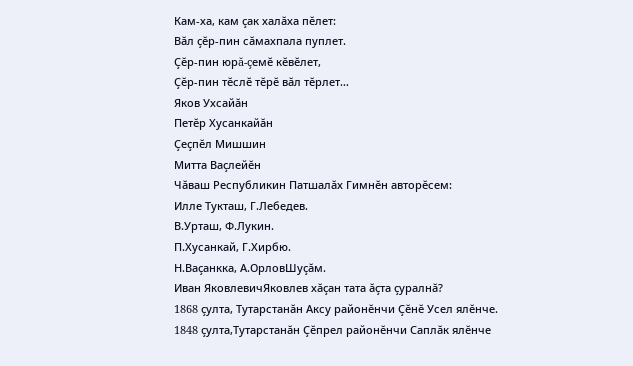Кам-ха, кам çак халăха пĕлет:
Вăл çĕр-пин сăмахпала пуплет.
Çĕр-пин юрă-çемĕ кĕвĕлет,
Çĕр-пин тĕслĕ тĕрĕ вăл тĕрлет…
Яков Ухсайăн
Петĕр Хусанкайăн
Çеçпĕл Мишшин
Митта Ваçлейĕн
Чăваш Республикин Патшалăх Гимнĕн авторĕсем:
Илле Тукташ, Г.Лебедев.
В.Урташ, Ф.Лукин.
П.Хусанкай, Г.Хирбю.
Н.Ваçанкка, А.ОрловШуçăм.
Иван ЯковлевичЯковлев хăçан тата ăçта çуралнă?
1868 çулта, Тутарстанăн Аксу районĕнчи Çĕнĕ Усел ялĕнче.
1848 çулта,Тутарстанăн Çĕпрел районĕнчи Саплăк ялĕнче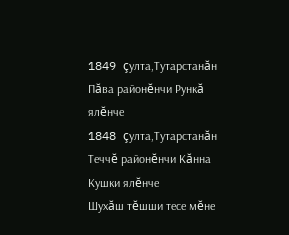1849 çулта,Тутарстанăн Пăва районĕнчи Рункă ялĕнче
1848 çулта,Тутарстанăн Теччĕ районĕнчи Кăнна Кушки ялĕнче
Шухăш тĕшши тесе мĕне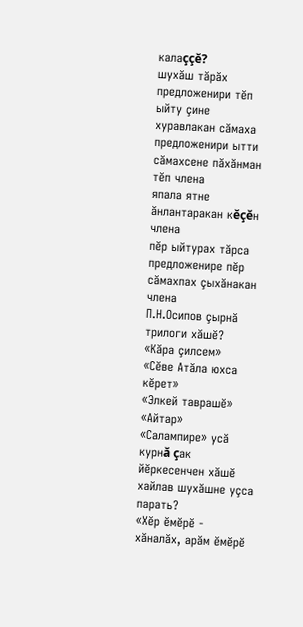калаççĕ?
шухăш тăрăх предложенири тĕп ыйту çине хуравлакан сăмаха
предложенири ытти сăмахсене пăхăнман тĕп члена
япала ятне ăнлантаракан кĕçĕн члена
пĕр ыйтурах тăрса предложенире пĕр сăмахпах çыхăнакан члена
П.Н.Осипов çырнă трилоги хăшĕ?
«Кăра çилсем»
«Сĕве Атăла юхса кĕрет»
«Элкей таврашĕ»
«Айтар»
«Салампире» усă курнă çак йĕркесенчен хăшĕ хайлав шухăшне уçса парать?
«Хĕр ĕмĕрĕ - хăналăх, арăм ĕмĕрĕ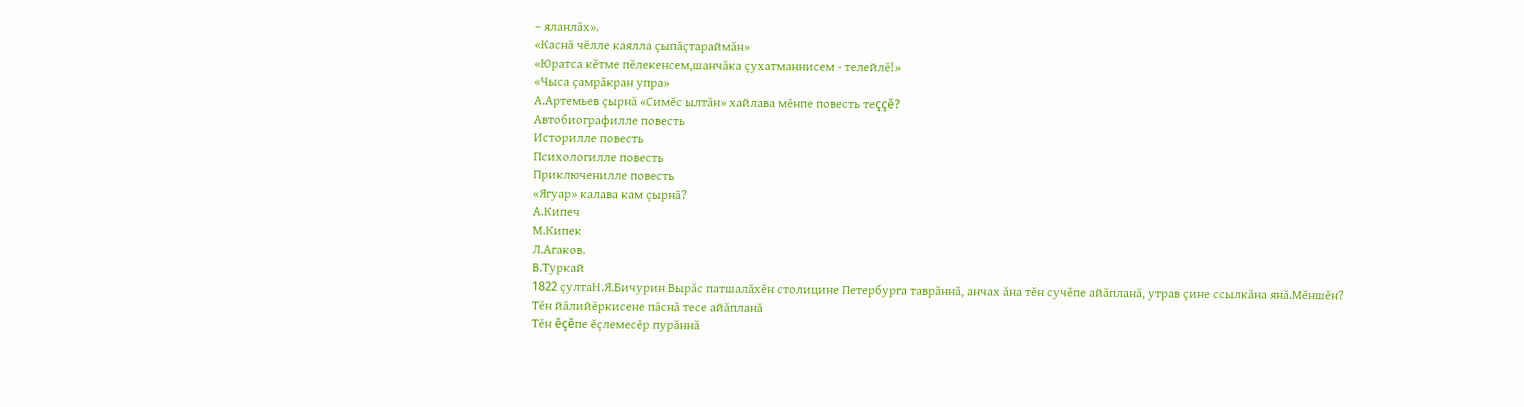– яланлăх».
«Каснă чĕлле каялла çыпăçтараймăн»
«Юратса кĕтме пĕлекенсем,шанчăка çухатманнисем - телейлĕ!»
«Чыса çамрăкран упра»
А.Артемьев çырнă «Симĕс ылтăн» хайлава мĕнпе повесть теççĕ?
Автобиографилле повесть
Историлле повесть
Психологилле повесть
Приключенилле повесть
«Ягуар» калава кам çырнă?
А.Кипеч
М.Кипек
Л.Агаков.
В.Туркай
1822 çултаН.Я.Бичурин Вырăс патшалăхĕн столицине Петербурга таврăннă, анчах ăна тĕн сучĕпе айăпланă, утрав çине ссылкăна янă.Мĕншĕн?
Тĕн йăлийĕркисене пăснă тесе айăпланă
Тĕн ĕçĕпе ĕçлемесĕр пурăннă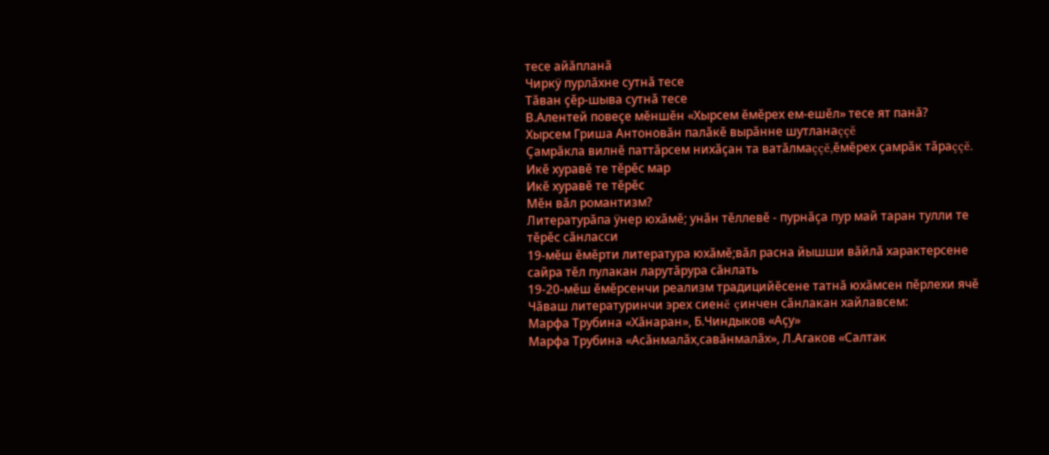тесе айăпланă
Чиркÿ пурлăхне сутнă тесе
Тăван çĕр-шыва сутнă тесе
В.Алентей повеçе мĕншĕн «Хырсем ĕмĕрех ем-ешĕл» тесе ят панă?
Хырсем Гриша Антоновăн палăкĕ вырăнне шутланаççĕ
Çамрăкла вилнĕ паттăрсем нихăçан та ватăлмаççĕ,ĕмĕрех çамрăк тăраççĕ.
Икĕ хуравĕ те тĕрĕс мар
Икĕ хуравĕ те тĕрĕс
Мĕн вăл романтизм?
Литературăпа ÿнер юхăмĕ; унăн тĕллевĕ - пурнăçа пур май таран тулли те тĕрĕс сăнласси
19-мĕш ĕмĕрти литература юхăмĕ;вăл расна йышши вăйлă характерсене сайра тĕл пулакан ларутăрура сăнлать
19-20-мĕш ĕмĕрсенчи реализм традицийĕсене татнă юхăмсен пĕрлехи ячĕ
Чăваш литературинчи эрех сиенĕ çинчен сăнлакан хайлавсем:
Марфа Трубина «Хăнаран», Б.Чиндыков «Аçу»
Марфа Трубина «Асăнмалăх,савăнмалăх», Л.Агаков «Салтак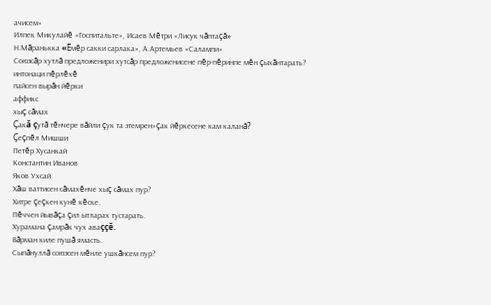ачисем»
Илпек Микулайĕ «Госпитальте», Исаев Мĕтри «Лисук чăптаçă»
Н.Мăранькка «Ĕмĕр сакки сарлака», А.Артемьев «Салампи»
Союзсăр хутлă предложенири хутсăр предложенисене пĕр-пĕринпе мĕн çыхăнтарать?
интонаци пĕрлĕхĕ
пайсен вырăн йĕрки
аффикс
хыç сăмах
Çакă çутă тĕнчере вăйли çук та этемрен»çак йĕркесене кам каланă?
Çеçпĕл Мишши
Петĕр Хусанкай
Константин Иванов
Яков Ухсай
Хăш ваттисен сăмахĕнче хыç сăмах пур?
Хитре çеçкен кунĕ кĕске.
Пĕччен йывăçа çил ытларах тустарать.
Хурамана çамрăк чух аваççĕ.
Вăрман киле пушă ямасть.
Сыпăнуллă союзсен мĕнле ушкăнсем пур?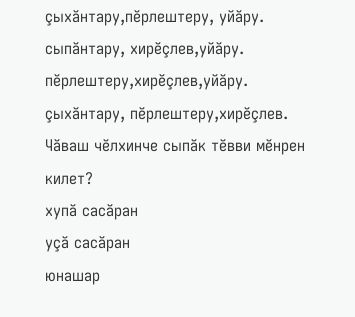çыхăнтару,пĕрлештеру, уйăру.
сыпăнтару, хирĕçлев,уйăру.
пĕрлештеру,хирĕçлев,уйăру.
çыхăнтару, пĕрлештеру,хирĕçлев.
Чăваш чĕлхинче сыпăк тĕвви мĕнрен килет?
хупă сасăран
уçă сасăран
юнашар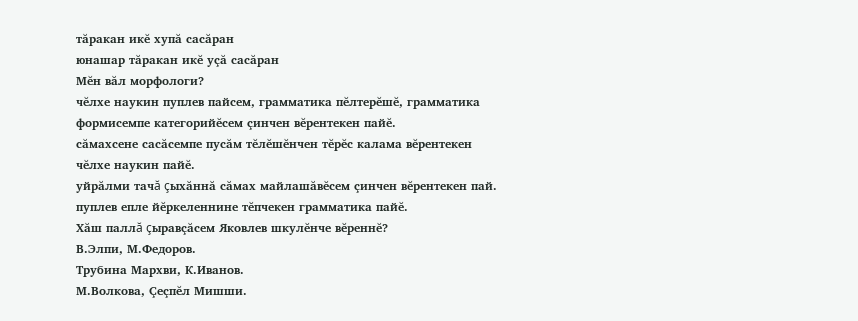тăракан икĕ хупă сасăран
юнашар тăракан икĕ уçă сасăран
Мĕн вăл морфологи?
чĕлхе наукин пуплев пайсем, грамматика пĕлтерĕшĕ, грамматика формисемпе категорийĕсем çинчен вĕрентекен пайĕ.
сăмахсене сасăсемпе пусăм тĕлĕшĕнчен тĕрĕс калама вĕрентекен чĕлхе наукин пайĕ.
уйрăлми тачă çыхăннă сăмах майлашăвĕсем çинчен вĕрентекен пай.
пуплев епле йĕркеленнине тĕпчекен грамматика пайĕ.
Хăш паллă çыравçăсем Яковлев шкулĕнче вĕреннĕ?
В.Элпи, М.Федоров.
Трубина Мархви, К.Иванов.
М.Волкова, Çеçпĕл Мишши.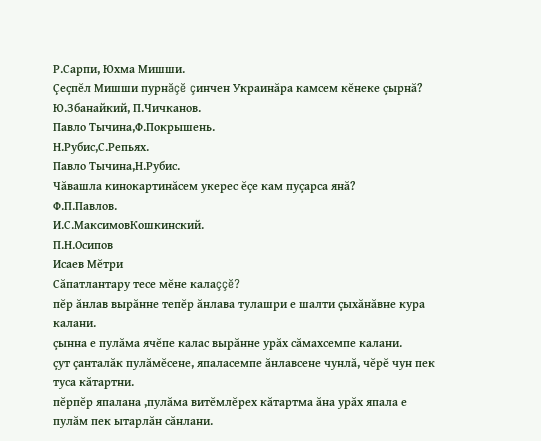Р.Сарпи, Юхма Мишши.
Çеçпĕл Мишши пурнăçĕ çинчен Украинăра камсем кĕнеке çырнă?
Ю.Збанайкий, П.Чичканов.
Павло Тычина,Ф.Покрышень.
Н.Рубис,С.Репьях.
Павло Тычина,Н.Рубис.
Чăвашла кинокартинăсем укерес ĕçе кам пуçарса янă?
Ф.П.Павлов.
И.С.МаксимовКошкинский.
П.Н.Осипов
Исаев Мĕтри
Сăпатлантару тесе мĕне калаççĕ?
пĕр ăнлав вырăнне тепĕр ăнлава тулашри е шалти çыхăнăвне кура калани.
çынна е пулăма ячĕпе калас вырăнне урăх сăмахсемпе калани.
çут çанталăк пулăмĕсене, япаласемпе ăнлавсене чунлă, чĕрĕ чун пек туса кăтартни.
пĕрпĕр япалана ,пулăма витĕмлĕрех кăтартма ăна урăх япала е пулăм пек ытарлăн сăнлани.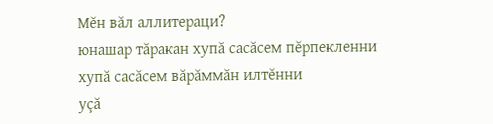Мĕн вăл аллитераци?
юнашар тăракан хупă сасăсем пĕрпекленни
хупă сасăсем вăрăммăн илтĕнни
уçă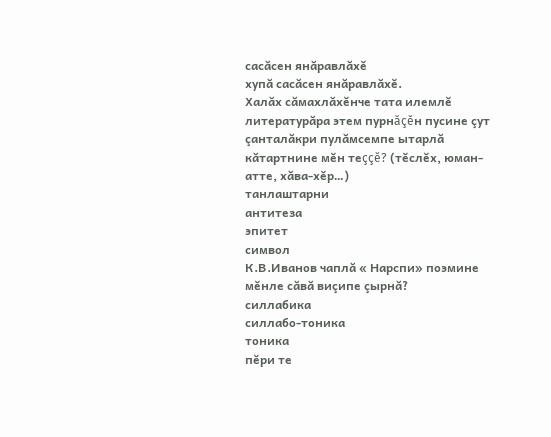сасăсен янăравлăхĕ
хупă сасăсен янăравлăхĕ.
Халăх сăмахлăхĕнче тата илемлĕ литературăра этем пурнăçĕн пусине çут çанталăкри пулăмсемпе ытарлă кăтартнине мĕн теççĕ? (тĕслĕх, юман-атте, хăва-хĕр…)
танлаштарни
антитеза
эпитет
символ
К.В.Иванов чаплă « Нарспи» поэмине мĕнле сăвă виçипе çырнă?
силлабика
силлабо-тоника
тоника
пĕри те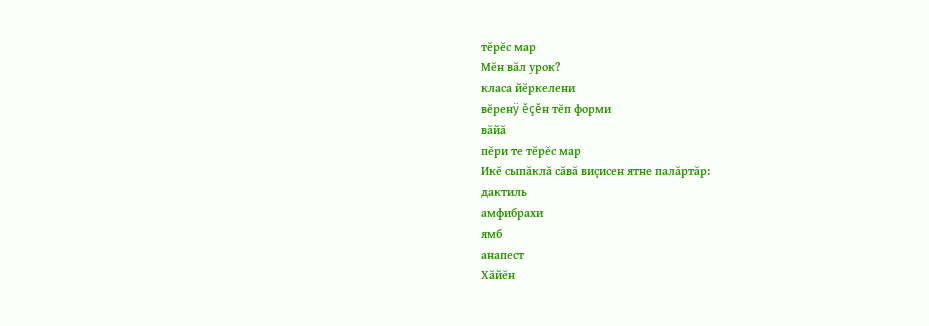тĕрĕс мар
Мĕн вăл урок?
класа йĕркелени
вĕренÿ ĕçĕн тĕп форми
вăйă
пĕри те тĕрĕс мар
Икĕ сыпăклă сăвă виçисен ятне палăртăр:
дактиль
амфибрахи
ямб
анапест
Хăйĕн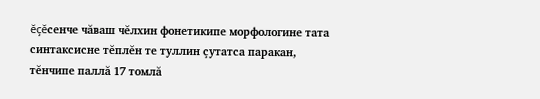ĕçĕсенче чăваш чĕлхин фонетикипе морфологине тата синтаксисне тĕплĕн те туллин çутатса паракан, тĕнчипе паллă 17 томлă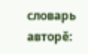словарь авторĕ: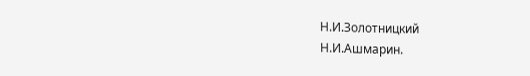Н.И.Золотницкий
Н.И.Ашмарин.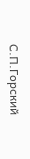С.П.Горский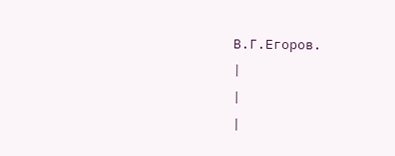В.Г.Егоров.
|
|
|